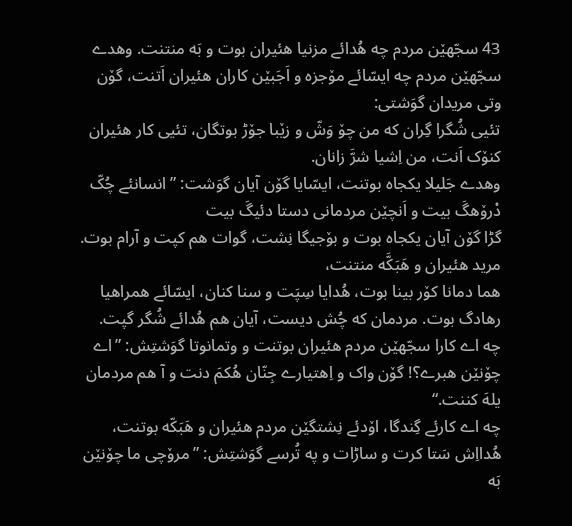43 سجّهێن مردم چه هُدائے مزنیا هئیران بوت و بَه منتنت. وهدے سجّهێن مردم چه ایسّائے مۆجزه و اَجَبێن کاران هئیران اَتنت، گۆن وتی مریدان گوَشتی:
تئیی شُگرا گِران که من چۆ وَشّ و زێبا جۆڑ بوتگان، تئیی کار هئیران کنۆک اَنت، من اِشیا شرَّ زانان.
وهدے جَلیلا یکجاه بوتنت، ایسّایا گۆن آیان گوَشت: ”انسانئے چُکّ دْرۆهگَ بیت و اَنچێن مردمانی دستا دئیگَ بیت
گڑا گۆن آیان یکجاه بوت و بۆجیگا نِشت، گوات هم کپت و آرام بوت. مرید هئیران و هَبَکَّه منتنت،
هما دمانا کۆر بینا بوت، هُدایا سِپَت و سنا کنان، ایسّائے همراهیا رهادگ بوت. مردمان که چُش دیست، آیان هم هُدائے شُگر گپت.
چه اے کارا سجّهێن مردم هئیران بوتنت و وتمانوتا گوَشتِش: ”اے چۆنێن هبرے؟! گۆن واک و اِهتیارے جِنّان هُکمَ دنت و آ هم مردمان یلهَ کننت.“
چه اے کارئے گِندگا، اۆدئے نِشتگێن مردم هئیران و هَبَکّه بوتنت، هُدااِش سَتا کرت و ساڑات و په تُرسے گوَشتِش: ”مرۆچی ما چۆنێن بَه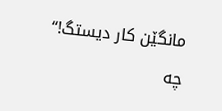مانگێن کار دیستگ!“
چه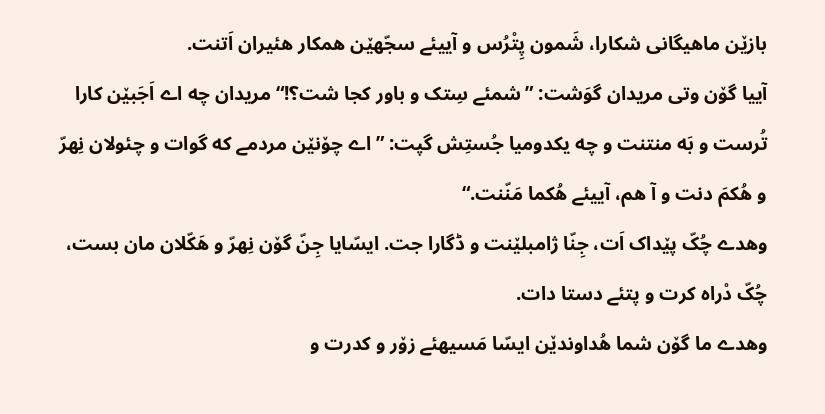بازێن ماهیگانی شکارا، شَمون پِتْرُس و آییئے سجّهێن همکار هئیران اَتنت.
آییا گۆن وتی مریدان گوَشت: ”شمئے سِتک و باور کجا شت؟!“ مریدان چه اے اَجَبێن کارا تُرست و بَه منتنت و چه یکدومیا جُستِش گپت: ”اے چۆنێن مردمے که گوات و چئولان نِهرّ و هُکمَ دنت و آ هم، آییئے هُکما مَنّنت.“
وهدے چُکّ پێداک اَت، جِنّا ژامبلێنت و ڈگارا جت. ایسّایا جِنّ گۆن نِهرّ و هَکّلان مان بست، چُکّ دْراه کرت و پتئے دستا دات.
وهدے ما گۆن شما هُداوندێن ایسّا مَسیهئے زۆر و کدرت و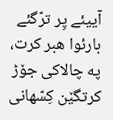آییئے پِر ترّگئے بارئوا هبر کرت، په چالاکی جۆڑ کرتگێن کِسّهانی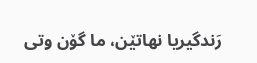رَندگیریا نهاتێن، ما گۆن وتی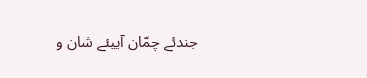جندئے چمّان آییئے شان و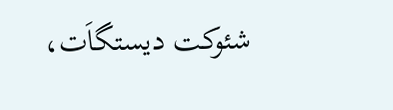شئوکت دیستگاَت،